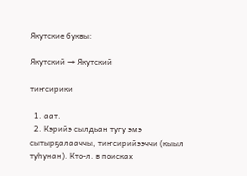Якутские буквы:

Якутский → Якутский

тиҥсирики

  1. аат.
  2. Кэрийэ сылдьан тугу эмэ сытырҕалааччы, тиҥсирийээччи (кыыл туһунан). Кто-л. в поисках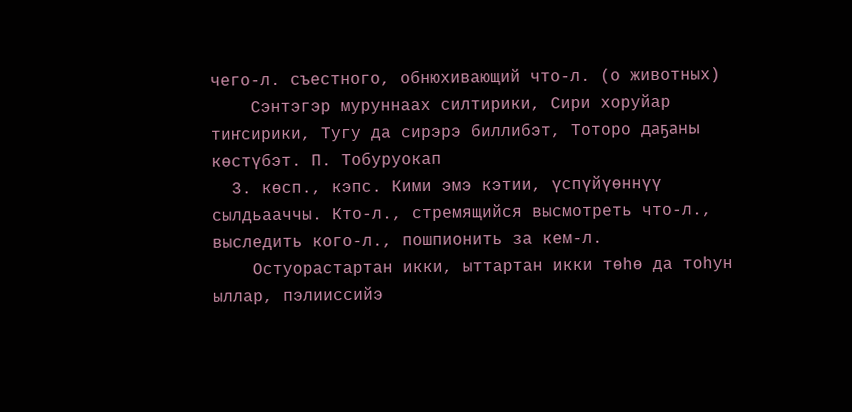чего-л. съестного, обнюхивающий что-л. (о животных)
    Сэнтэгэр муруннаах силтирики, Сири хоруйар тиҥсирики, Тугу да сирэрэ биллибэт, Тоторо даҕаны көстүбэт. П. Тобуруокап
  3. көсп., кэпс. Кими эмэ кэтии, үспүйүөннүү сылдьааччы. Кто-л., стремящийся высмотреть что-л., выследить кого-л., пошпионить за кем-л.
    Остуорастартан икки, ыттартан икки төһө да тоһун ыллар, пэлииссийэ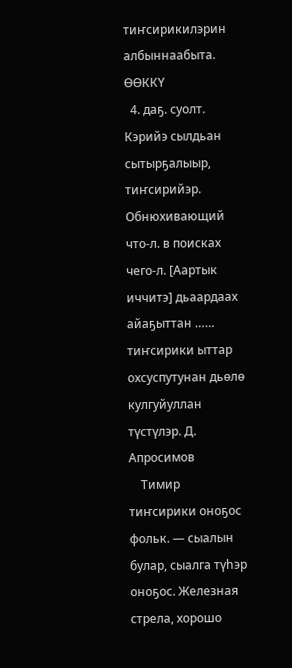тиҥсирикилэрин албыннаабыта. ӨӨККҮ
  4. даҕ. суолт. Кэрийэ сылдьан сытырҕалыыр, тиҥсирийэр. Обнюхивающий что-л. в поисках чего-л. [Аартык иччитэ] дьаардаах айаҕыттан …… тиҥсирики ыттар охсуспутунан дьөлө кулгуйуллан түстүлэр. Д. Апросимов
    Тимир тиҥсирики оноҕос фольк. — сыалын булар, сыалга түһэр оноҕос. Железная стрела, хорошо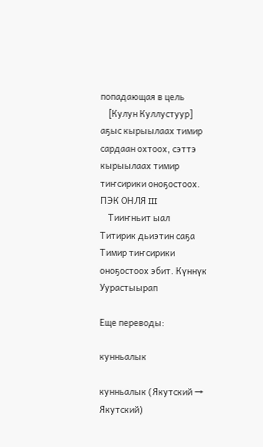попадающая в цель
    [Кулун Куллустуур] аҕыс кырыылаах тимир сардаан охтоох, сэттэ кырыылаах тимир тиҥсирики оноҕостоох. ПЭК ОНЛЯ III
    Тииҥньит ыал Титирик дьиэтин саҕа Тимир тиҥсирики оноҕостоох эбит. Күннүк Уурастыырап

Еще переводы:

кунньалык

кунньалык (Якутский → Якутский)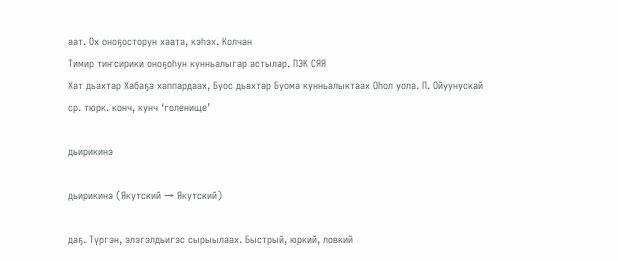аат. Ох оноҕосторун хаата, кэһэх. Колчан
Тимир тиҥсирики оноҕоһун кунньалыгар астылар. ПЭК СЯЯ
Хат дьахтар Хабаҕа хаппардаах, Буос дьахтар Буома кунньалыктаах Оһол уола. П. Ойуунускай
ср. тюрк. конч, кунч ‘голенище’

дьирикинэ

дьирикинэ (Якутский → Якутский)

даҕ. Түргэн, элэгэлдьигэс сырыылаах. Быстрый, юркий, ловкий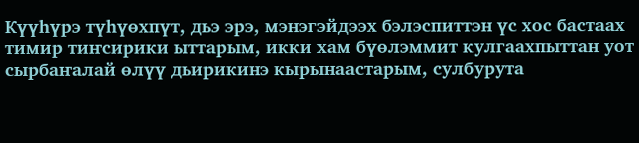Күүһүрэ түһүөхпүт, дьэ эрэ, мэнэгэйдээх бэлэспиттэн үс хос бастаах тимир тиҥсирики ыттарым, икки хам бүөлэммит кулгаахпыттан уот сырбаҥалай өлүү дьирикинэ кырынаастарым, сулбурута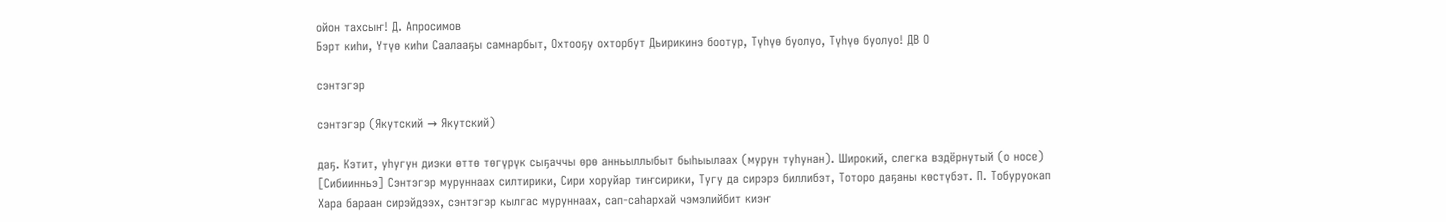ойон тахсыҥ! Д. Апросимов
Бэрт киһи, Үтүө киһи Саалааҕы самнарбыт, Охтооҕу охторбут Дьирикинэ боотур, Түһүө буолуо, Түһүө буолуо! ДВ О

сэнтэгэр

сэнтэгэр (Якутский → Якутский)

даҕ. Кэтит, уһугун диэки өттө төгүрүк сыҕаччы өрө анньыллыбыт быһыылаах (мурун туһунан). Широкий, слегка вздёрнутый (о носе)
[Сибиинньэ] Сэнтэгэр муруннаах силтирики, Сири хоруйар тиҥсирики, Тугу да сирэрэ биллибэт, Тоторо даҕаны көстүбэт. П. Тобуруокап
Хара бараан сирэйдээх, сэнтэгэр кылгас муруннаах, сап-саһархай чэмэлийбит киэҥ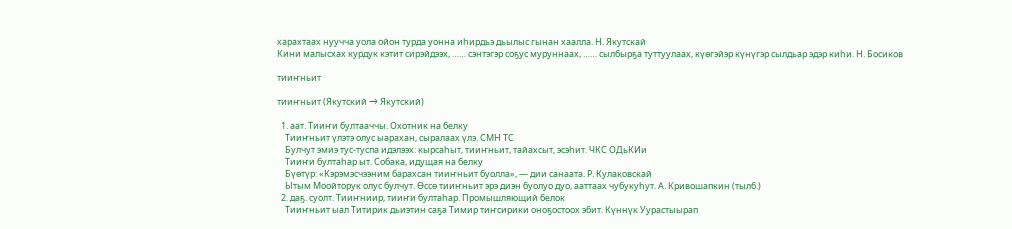харахтаах нуучча уола ойон турда уонна иһирдьэ дьылыс гынан хаалла. Н. Якутскай
Кини малысхах курдук кэтит сирэйдээх, …… сэнтэгэр соҕус муруннаах, …… сылбырҕа туттуулаах, күөгэйэр күнүгэр сылдьар эдэр киһи. Н. Босиков

тииҥньит

тииҥньит (Якутский → Якутский)

  1. аат. Тииҥи бултааччы. Охотник на белку
    Тииҥньит үлэтэ олус ыарахан, сыралаах үлэ. СМН ТС
    Булчут эмиэ тус-туспа идэлээх: кырсаһыт, тииҥньит, тайахсыт, эсэһит. ЧКС ОДьКИи
    Тииҥи бултаһар ыт. Собака, идущая на белку
    Бүөтүр: «Кэрэмэсчээним барахсан тииҥньит буолла», — дии санаата. Р. Кулаковскай
    Ытым Моойторук олус булчут. Өссө тииҥньит эрэ диэн буолуо дуо, ааттаах чубукуһут. А. Кривошапкин (тылб.)
  2. даҕ. суолт. Тииҥниир, тииҥи бултаһар. Промышляющий белок
    Тииҥньит ыал Титирик дьиэтин саҕа Тимир тиҥсирики оноҕостоох эбит. Күннүк Уурастыырап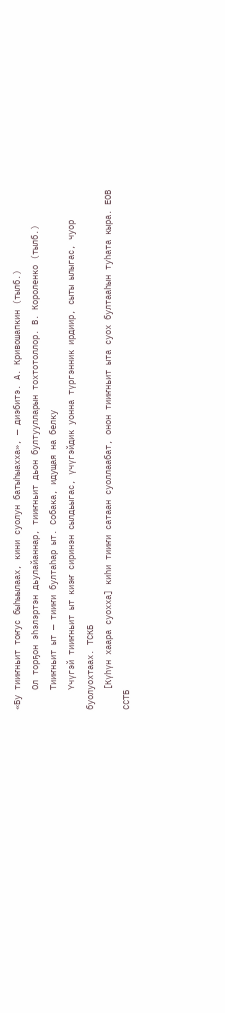«Бу тииҥньит тоҥус быһыылаах, кини суолун батыһыахха», — диэбитэ. А. Кривошапкин (тылб.)
    Ол торҕон эһэлэртэн дьулайаннар, тииҥньит дьон бултуулларын тохтотоллор. В. Короленко (тылб.)
    Тииҥньит ыт — тииҥи бултаһар ыт. Собака, идущая на белку
    Үчүгэй тииҥньит ыт киэҥ сиринэн сылдьыгас, үчүгэйдик уонна түргэнник ирдиир, сыты ылыгас, чуор буолуохтаах. ТСКБ
    [Күһүн хаара суохха] киһи тииҥи сатаан суоллаабат, онон тииҥньит ыта суох бултааһын туһата кыра. ЕОВ ССТБ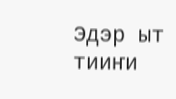Эдэр ыт тииҥи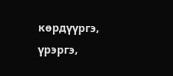көрдүүргэ, үрэргэ,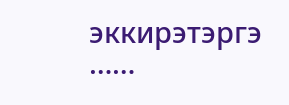эккирэтэргэ ……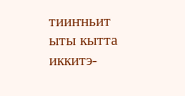тииҥньит ыты кытта иккитэ-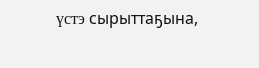үстэ сырыттаҕына,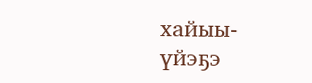хайыы-үйэҕэ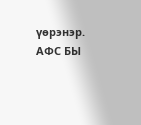үөрэнэр. АФС БЫ